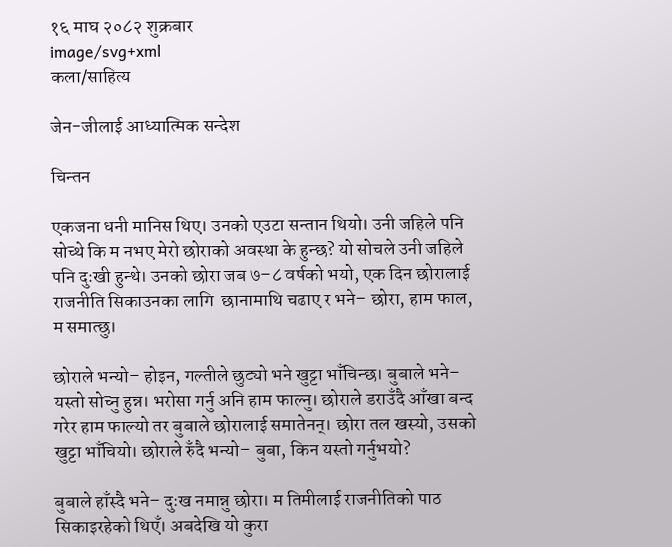१६ माघ २०८२ शुक्रबार
image/svg+xml
कला/साहित्य

जेन-जीलाई आध्यात्मिक सन्देश

चिन्तन

एकजना धनी मानिस थिए। उनको एउटा सन्तान थियो। उनी जहिले पनि सोच्थे कि म नभए मेरो छोराको अवस्था के हुन्छ? यो सोचले उनी जहिले पनि दुःखी हुन्थे। उनको छोरा जब ७–८ वर्षको भयो, एक दिन छोरालाई राजनीति सिकाउनका लागि  छानामाथि चढाए र भने– छोरा, हाम फाल, म समात्छु।

छोराले भन्यो– होइन, गल्तीले छुट्यो भने खुट्टा भाँचिन्छ। बुबाले भने– यस्तो सोच्नु हुन्न। भरोसा गर्नु अनि हाम फाल्नु। छोराले डराउँदै आँखा बन्द गरेर हाम फाल्यो तर बुबाले छोरालाई समातेनन्। छोरा तल खस्यो, उसको खुट्टा भाँचियो। छोराले रुँदै भन्यो– बुबा, किन यस्तो गर्नुभयो?

बुबाले हाँस्दै भने– दुःख नमान्नु छोरा। म तिमीलाई राजनीतिको पाठ सिकाइरहेको थिएँ। अबदेखि यो कुरा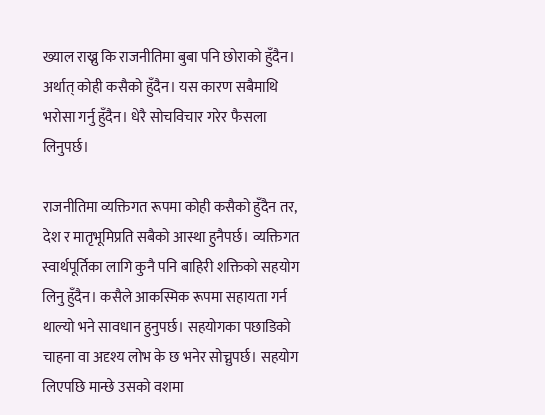ख्याल राख्नु कि राजनीतिमा बुबा पनि छोराको हुँदैन। अर्थात् कोही कसैको हुँदैन। यस कारण सबैमाथि भरोसा गर्नु हुँदैन। धेरै सोचविचार गरेर फैसला लिनुपर्छ।

राजनीतिमा व्यक्तिगत रूपमा कोही कसैको हुँदैन तर, देश र मातृभूमिप्रति सबैको आस्था हुनैपर्छ। व्यक्तिगत स्वार्थपूर्तिका लागि कुनै पनि बाहिरी शक्तिको सहयोग लिनु हुँदैन। कसैले आकस्मिक रूपमा सहायता गर्न थाल्यो भने सावधान हुनुपर्छ। सहयोगका पछाडिको चाहना वा अदृश्य लोभ के छ भनेर सोच्नुपर्छ। सहयोग लिएपछि मान्छे उसको वशमा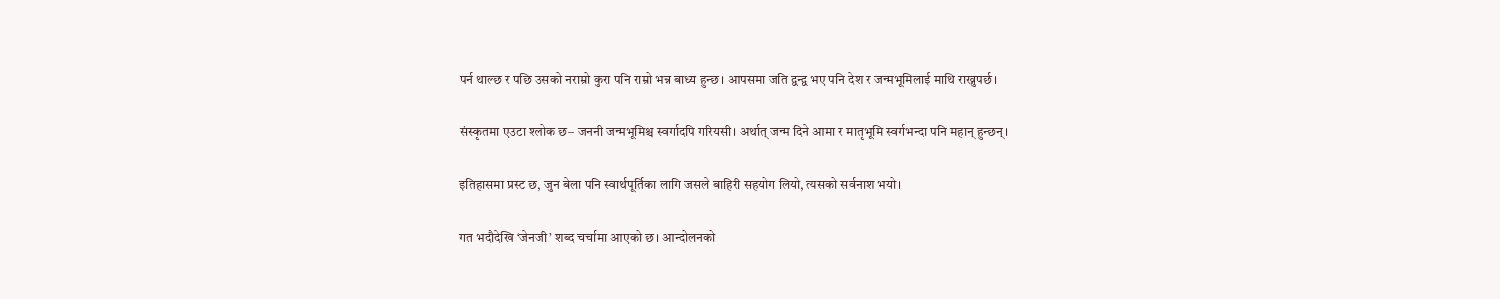पर्न थाल्छ र पछि उसको नराम्रो कुरा पनि राम्रो भन्न बाध्य हुन्छ। आपसमा जति द्वन्द्व भए पनि देश र जन्मभूमिलाई माथि राख्नुपर्छ।

संस्कृतमा एउटा श्लोक छ– जननी जन्मभूमिश्च स्वर्गादपि गरियसी। अर्थात् जन्म दिने आमा र मातृभूमि स्वर्गभन्दा पनि महान् हुन्छन्।

इतिहासमा प्रस्ट छ, जुन बेला पनि स्वार्थपूर्तिका लागि जसले बाहिरी सहयोग लियो, त्यसको सर्वनाश भयो।

गत भदौदेखि ‘जेनजी’ शब्द चर्चामा आएको छ। आन्दोलनको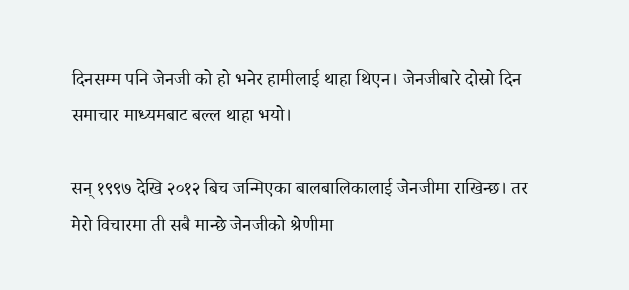दिनसम्म पनि जेनजी को हो भनेर हामीलाई थाहा थिएन। जेनजीबारे दोस्रो दिन समाचार माध्यमबाट बल्ल थाहा भयो।

सन् १९९७ देखि २०१२ बिच जन्मिएका बालबालिकालाई जेनजीमा राखिन्छ। तर मेरो विचारमा ती सबै मान्छे जेनजीको श्रेणीमा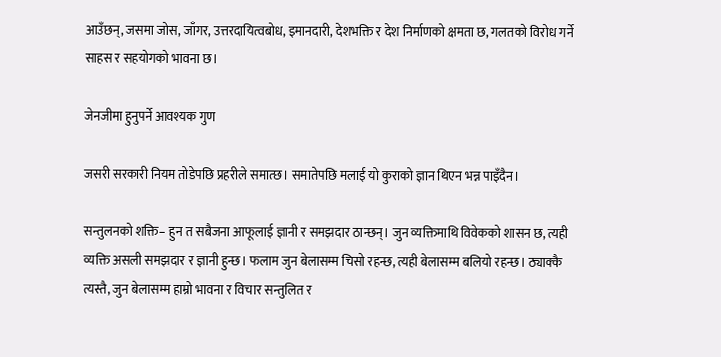आउँछन्, जसमा जोस, जाँगर, उत्तरदायित्वबोध, इमानदारी, देशभक्ति र देश निर्माणको क्षमता छ, गलतको विरोध गर्ने साहस र सहयोगको भावना छ।

जेनजीमा हुनुपर्ने आवश्यक गुण

जसरी सरकारी नियम तोडेपछि प्रहरीले समात्छ। समातेपछि मलाई यो कुराको ज्ञान थिएन भन्न पाइँदैन।

सन्तुलनको शक्ति– हुन त सबैजना आफूलाई ज्ञानी र समझदार ठान्छन्। जुन व्यक्तिमाथि विवेकको शासन छ, त्यही व्यक्ति असली समझदार र ज्ञानी हुन्छ। फलाम जुन बेलासम्म चिसो रहन्छ, त्यही बेलासम्म बलियो रहन्छ। ठ्याक्कै त्यस्तै, जुन बेलासम्म हाम्रो भावना र विचार सन्तुलित र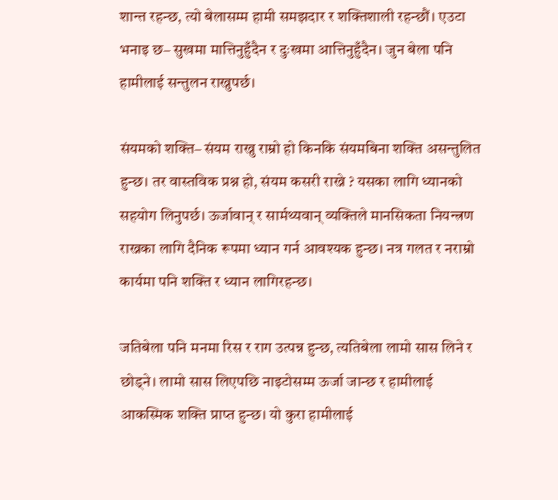शान्त रहन्छ, त्यो बेलासम्म हामी समझदार र शक्तिशाली रहन्छौं। एउटा भनाइ छ– सुखमा मात्तिनुहुँदैन र दुःखमा आत्तिनुहुँदैन। जुन बेला पनि हामीलाई सन्तुलन राख्नुपर्छ।

संयमको शक्ति– संयम राख्नु राम्रो हो किनकि संयमबिना शक्ति असन्तुलित हुन्छ। तर वास्तविक प्रश्न हो, संयम कसरी राख्ने ? यसका लागि ध्यानको सहयोग लिनुपर्छ। ऊर्जावान् र सार्मथ्यवान् व्यक्तिले मानसिकता नियन्त्रण राख्नका लागि दैनिक रूपमा ध्यान गर्न आवश्यक हुन्छ। नत्र गलत र नराम्रो कार्यमा पनि शक्ति र ध्यान लागिरहन्छ।

जतिबेला पनि मनमा रिस र राग उत्पन्न हुन्छ, त्यतिबेला लामो सास लिने र छोड्ने। लामो सास लिएपछि नाइटोसम्म ऊर्जा जान्छ र हामीलाई आकस्मिक शक्ति प्राप्त हुन्छ। यो कुरा हामीलाई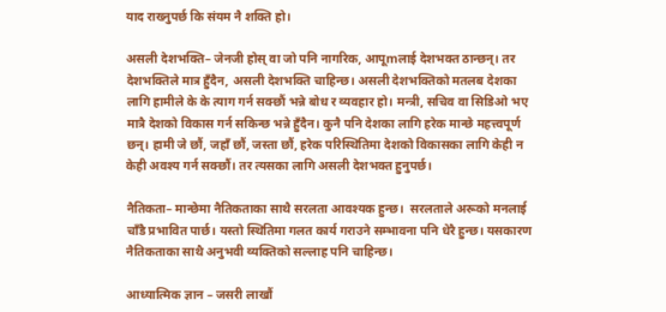याद राख्नुपर्छ कि संयम नै शक्ति हो।

असली देशभक्ति– जेनजी होस् वा जो पनि नागरिक, आपूmलाई देशभक्त ठान्छन्। तर देशभक्तिले मात्र हुँदैन, असली देशभक्ति चाहिन्छ। असली देशभक्तिको मतलब देशका लागि हामीले के के त्याग गर्न सक्छौं भन्ने बोध र व्यवहार हो। मन्त्री, सचिव वा सिडिओ भए मात्रै देशको विकास गर्न सकिन्छ भन्ने हुँदैन। कुनै पनि देशका लागि हरेक मान्छे महत्त्वपूर्ण छन्। हामी जे छौं, जहाँ छौं, जस्ता छौं, हरेक परिस्थितिमा देशको विकासका लागि केही न केही अवश्य गर्न सक्छौं। तर त्यसका लागि असली देशभक्त हुनुपर्छ।

नैतिकता– मान्छेमा नैतिकताका साथै सरलता आवश्यक हुन्छ।  सरलताले अरूको मनलाई चाँडै प्रभावित पार्छ। यस्तो स्थितिमा गलत कार्य गराउने सम्भावना पनि धेरै हुन्छ। यसकारण नैतिकताका साथै अनुभवी व्यक्तिको सल्लाह पनि चाहिन्छ।

आध्यात्मिक ज्ञान – जसरी लाखौं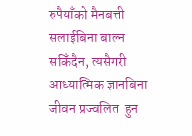रुपैयाँको मैनबत्ती सलाईबिना बाल्न सकिँदैन, त्यसैगरी आध्यात्मिक ज्ञानबिना जीवन प्रज्वलित  हुन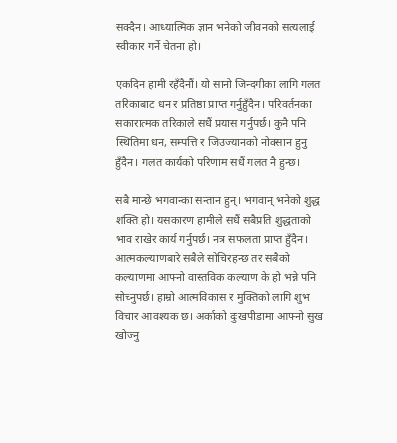सक्दैन। आध्यात्मिक ज्ञान भनेको जीवनको सत्यलाई स्वीकार गर्ने चेतना हो।

एकदिन हामी रहँदैनौं। यो सानो जिन्दगीका लागि गलत तरिकाबाट धन र प्रतिष्ठा प्राप्त गर्नुहुँदैन। परिवर्तनका सकारात्मक तरिकाले सधैं प्रयास गर्नुपर्छ। कुनै पनि स्थितिमा धन, सम्पत्ति र जिउज्यानको नोक्सान हुनु हुँदैन। गलत कार्यको परिणाम सधैं गलत नै हुन्छ।

सबै मान्छे भगवान्का सन्तान हुन्। भगवान् भनेको शुद्ध शक्ति हो। यसकारण हामीले सधैं सबैप्रति शुद्धताको भाव राखेर कार्य गर्नुपर्छ। नत्र सफलता प्राप्त हुँदैन। आत्मकल्याणबारे सबैले सोचिरहन्छ तर सबैको कल्याणमा आफ्नो वास्तविक कल्याण के हो भन्ने पनि सोच्नुपर्छ। हाम्रो आत्मविकास र मुक्तिको लागि शुभ विचार आवश्यक छ। अर्काको दुःखपीडामा आफ्नो सुख खोज्नु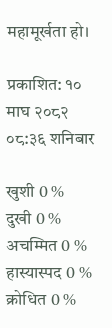महामूर्खता हो।

प्रकाशित: १० माघ २०८२ ०८:३६ शनिबार

खुशी 0 %
दुखी 0 %
अचम्मित 0 %
हास्यास्पद 0 %
क्रोधित 0 %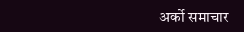अर्को समाचार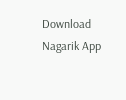Download Nagarik App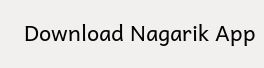Download Nagarik App